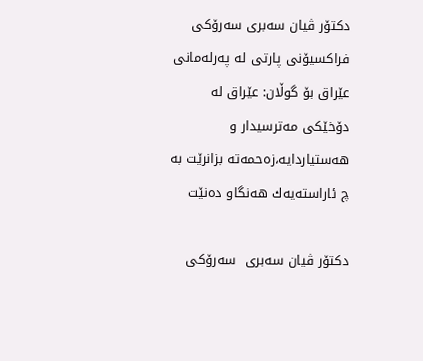دكتۆر ڤیان سەبری سەرۆكی فراكسیۆنی پارتی لە پەرلەمانی عێراق بۆ گوڵان: عێراق لە دۆخێكی مەترسیدار و هەستیاردایە،زەحمەتە بزانرێت بە چ ئاراستەیەك هەنگاو دەنێت

دكتۆر ڤیان سەبری  سەرۆكی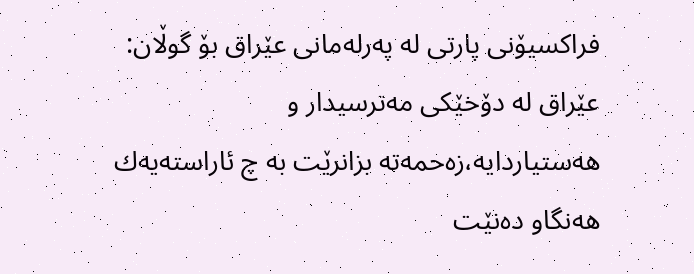فراكسیۆنی پارتی لە پەرلەمانی عێراق بۆ گوڵان:     عێراق لە دۆخێكی مەترسیدار و هەستیاردایە،زەحمەتە بزانرێت بە چ ئاراستەیەك هەنگاو دەنێت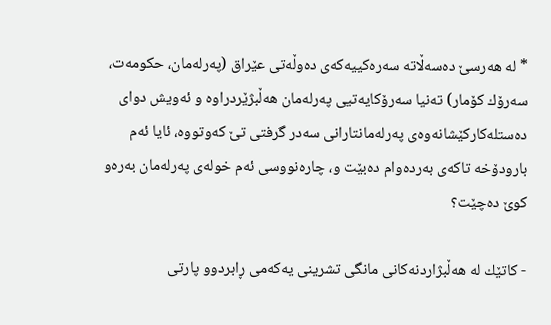* لە هەرسێ دەسەڵاتە سەرەكییەكەی دەوڵەتی عێراق (پەرلەمان، حكومەت، سەرۆك كۆمار) تەنیا سەرۆكایەتیی پەرلەمان هەڵبژێردراوە و ئەویش دوای دەستلەكاركێشانەوەی پەرلەمانتارانی سەدر گرفتی تێ كەوتووە، ئایا ئەم بارودۆخە تاكەی بەردەوام دەبێت و، چارەنووسی ئەم خولەی پەرلەمان بەرەو كوێ دەچێت؟

- كاتێك لە هەڵبژاردنەكانی مانگی تشرینی یەكەمی ڕابردوو پارتی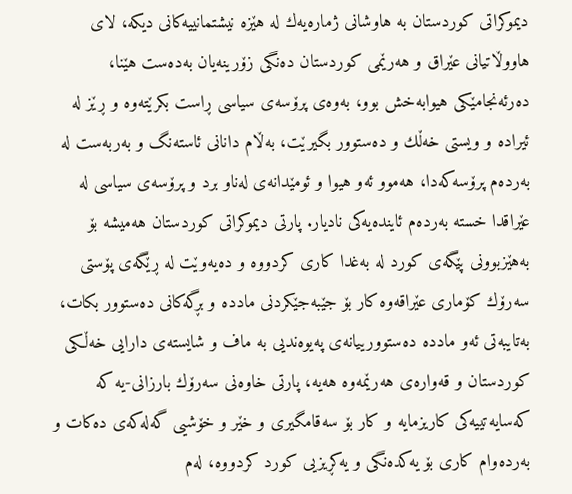دیموكراتی كوردستان بە هاوشانی ژمارەیەك لە هێزە نیشتمانییەكانی دیكە، لای هاووڵاتیانی عێراق و هەرێمی كوردستان دەنگی زۆرینەیان بەدەست هێنا، دەرئەنجامێكی هیوابەخش بوو، بەوەی پرۆسەی سیاسی ڕاست بكرێتەوە و ڕێز لە ئیرادە و ویستی خەڵك و دەستوور بگیرێت، بەڵام دانانی ئاستەنگ و بەربەست لە بەردەم پرۆسەكەدا، هەموو ئەو هیوا و ئومێدانەی لەناو برد و پرۆسەی سیاسی لە عێراقدا خستە بەردەم ئایندەیەكی نادیار. پارتی دیموكراتی كوردستان هەمیشە بۆ بەهێزبوونی پێگەی كورد لە بەغدا كاری كردووە و دەیەوێت لە ڕێگەی پۆستی سەرۆك كۆماری عێراقەوە كار بۆ جێبەجێكردنی ماددە و بڕگەكانی دەستوور بكات، بەتایبەتی ئەو ماددە دەستوورییانەی پەیوەندیی بە ماف و شایستەی دارایی خەڵكی كوردستان و قەوارەی هەرێمەوە هەیە، پارتی خاوەنی سەرۆك بارزانی-یە كە كەسایەتییەكی كاریزمایە و كار بۆ سەقامگیری و خێر و خۆشیی گەلەكەی دەكات و بەردەوام كاری بۆ یەكدەنگی و یەكڕیزیی كورد كردووە، لەم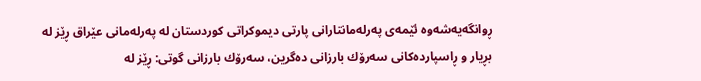ڕوانگەیەشەوە ئێمەی پەرلەمانتارانی پارتی دیموكراتی كوردستان لە پەرلەمانی عێراق ڕێز لە بڕیار و ڕاسپاردەكانی سەرۆك بارزانی دەگرین، سەرۆك بارزانی گوتی: ڕێز لە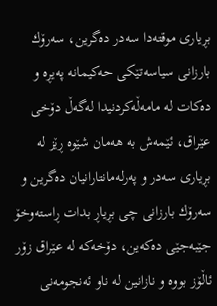بڕیاری موقتەدا سەدر دەگرین، سەرۆك بارزانی سیاسەتێكی حەكیمانە پەیڕە و دەكات لە مامەڵەكردنیدا لەگەڵ دۆخی عێراق، ئێمەش بە هەمان شێوە ڕێز لە بڕیاری سەدر و پەرلەمانتارانیان دەگرین و سەرۆك بارزانی چی بڕیاڕ بدات ڕاستەوخۆ جێبەجێی دەكەین، دۆخەكە لە عێراق زۆر ئاڵۆز بووە و نازانین لە ناو ئەنجومەنی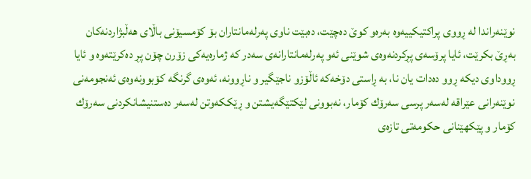نوێنەراندا لە ڕووی پراكتیكییەوە بەرەو كوێ دەچێت، دەبێت ناوی پەرلەمانتاران بۆ كۆمسیۆنی باڵای هەڵبژاردنەكان بەڕێ بكرێت، ئایا پرۆسەی پڕكردنەوەی شوێنی ئەو پەرلەمانتارانەی سەدر كە ژمارەیەكی زۆرن چۆن پڕ دەكرێتەوە و ئایا ڕووداوی دیكە ڕوو دەدات یان نا، بە ڕاستی دۆخەكە ئاڵۆزو ناجێگیر و ناڕوونە، ئەوەی گرنگە كۆبوونەوەی ئەنجومەنی نوێنەرانی عێراقە لەسەر پرسی سەرۆك كۆمار، نەبوونی لێكتێگەیشتن و ڕێككەوتن لەسەر دەستنیشانكردنی سەرۆك كۆمار و پێكهێنانی حكومەتی تازەی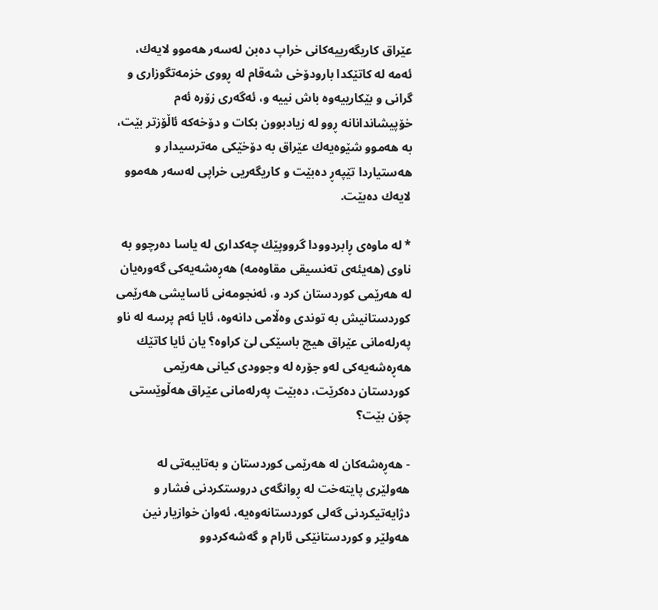عێراق كاریگەرییەكانی خراپ دەبن لەسەر هەموو لایەك، ئەمە لە كاتێكدا بارودۆخی شەقام لە ڕووی خزمەتگوزاری و گرانی و بێكارییەوە باش نییە و، ئەگەری زۆرە ئەم خۆپیشاندانانە ڕوو لە زیادبوون بكات و دۆخەكە ئاڵۆزتر بێت، بە هەموو شێوەیەك عێراق بە دۆخێكی مەترسیدار و هەستیاردا تێپەڕ دەبێت و كاریگەریی خراپی لەسەر هەموو لایەك دەبێت.

* لە ماوەی ڕابردوودا گرووپێك چەكداری لە یاسا دەرچوو بە ناوی (هەیئەی تەنسیقی مقاوەمە) هەڕەشەیەكی گەورەیان لە هەرێمی كوردستان كرد و، ئەنجومەنی ئاسایشی هەرێمی كوردستانیش بە توندی وەڵامی دانەوە، ئایا ئەم پرسە لە ناو پەرلەمانی عێراق هیچ باسێكی لێ كراوە؟ یان ئایا كاتێك هەڕەشەیەكی لەو جۆرە لە وجوودی كیانی هەرێمی كوردستان دەكرێت، دەبێت پەرلەمانی عێراق هەڵوێستی چۆن بێت؟

- هەڕەشەكان لە هەرێمی كوردستان و بەتایبەتی لە هەولێری پایتەخت لە ڕوانگەی دروستكردنی فشار و دژایەتیكردنی گەلی كوردستانەوەیە، ئەوان خوازیار نین هەولێر و كوردستانێكی ئارام و گەشەكردوو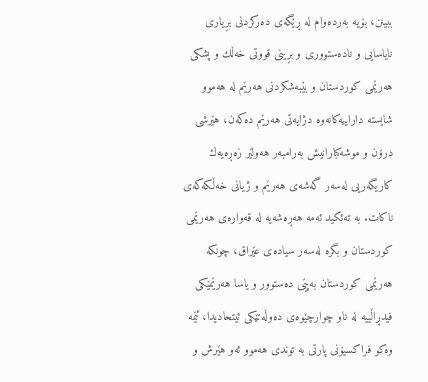ببینن، بۆیە بەردەوام لە ڕێگەی دەركردنی بڕیاری نایاسایی و نادەستووری و بڕینی قووتی خەڵك و پشكی هەرێمی كوردستان و بێبەشكردنی هەرێم لە هەموو شایستە داراییەكانەوە دژایەتی هەرێم دەكەن، هێرشی درۆن و موشەكبارانیش بەرامبەر هەولێر زەڕەیەك كاریگەریی لەسەر گەشەی هەرێم و ژیانی خەڵكەكەی ناكات. بە تەئكید ئەمە هەڕەشەیە لە قەوارەی هەرێمی كوردستان و بگرە لەسەر سیادەی عێراق، چونكە هەرێمی كوردستان بەپێی دەستوور و یاسا هەرێمێكی فیدڕاڵییە لە ناو چوارچێوەی دەوڵەتێكی ئیتحادیدا، ئێمە وەكو فراكسیۆنی پارتی بە توندی هەموو ئەو هێرش و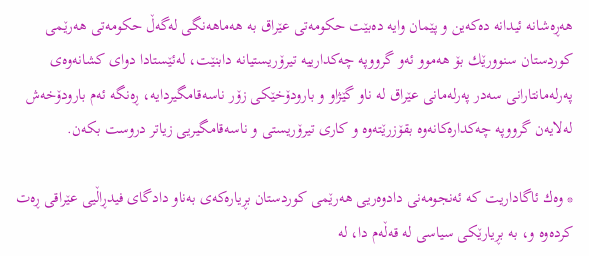هەڕەشانە ئیدانە دەكەین و پێمان وایە دەبێت حكومەتی عێراق بە هەماهەنگی لەگەڵ حكومەتی هەرێمی كوردستان سنوورێك بۆ هەموو ئەو گرووپە چەكدارییە تیرۆریستیانە دابنێت، لەئێستادا دوای كشانەوەی پەرلەمانتارانی سەدر پەرلەمانی عێراق لە ناو گێژاو و بارودۆخێكی زۆر ناسەقامگیردایە، ڕەنگە ئەم بارودۆخەش لەلایەن گرووپە چەكدارەكانەوە بقۆزرێتەوە و كاری تیرۆریستی و ناسەقامگیریی زیاتر دروست بكەن.

* وەك ئاگاداریت كە ئەنجومەنی دادوەریی هەرێمی كوردستان بڕیارەكەی بەناو دادگای فیدڕاڵیی عێراقی ڕەت كردەوە و، بە بڕیارێكی سیاسی لە قەڵەم دا، لە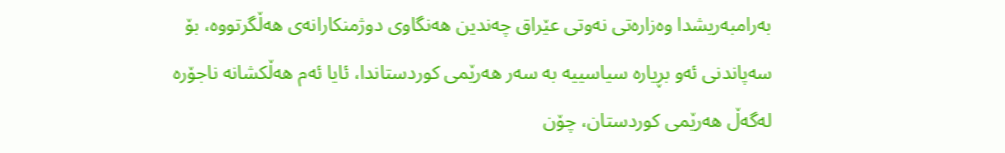بەرامبەریشدا وەزارەتی نەوتی عێراق چەندین هەنگاوی دوژمنكارانەی هەڵگرتووە، بۆ سەپاندنی ئەو بڕیارە سیاسییە بە سەر هەرێمی كوردستاندا، ئایا ئەم هەڵكشانە ناجۆرە لەگەڵ هەرێمی كوردستان، چۆن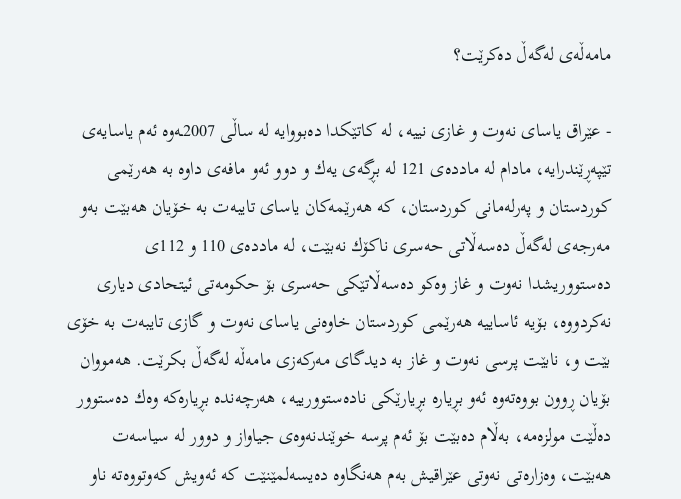مامەڵەی لەگەڵ دەكرێت؟

- عێراق یاسای نەوت و غازی نییە، لە كاتێكدا دەبووایە لە ساڵی 2007ـەوە ئەم یاسایەی تێپەڕێندرایە، مادام لە ماددەی 121 لە بڕگەی یەك و دوو ئەو مافەی داوە بە هەرێمی كوردستان و پەرلەمانی كوردستان، كە هەرێمەكان یاسای تایبەت بە خۆیان هەبێت بەو مەرجەی لەگەڵ دەسەڵاتی حەسری ناكۆك نەبێت، لە ماددەی 110 و 112ی دەستووریشدا نەوت و غاز وەكو دەسەڵاتێكی حەسری بۆ حكومەتی ئیتحادی دیاری نەكردووە، بۆیە ئاساییە هەرێمی كوردستان خاوەنی یاسای نەوت و گازی تایبەت بە خۆی بێت و، نابێت پرسی نەوت و غاز بە دیدگای مەركەزی مامەڵە لەگەڵ بكرێت. هەمووان بۆیان ڕوون بووەتەوە ئەو بڕیارە بڕیارێكی نادەستوورییە، هەرچەندە بڕیارەكە وەك دەستوور دەڵێت مولزەمە، بەڵام دەبێت بۆ ئەم پرسە خوێندنەوەی جیاواز و دوور لە سیاسەت هەبێت، وەزارەتی نەوتی عێراقیش بەم هەنگاوە دەیسەلمێنێت كە ئەویش كەوتووەتە ناو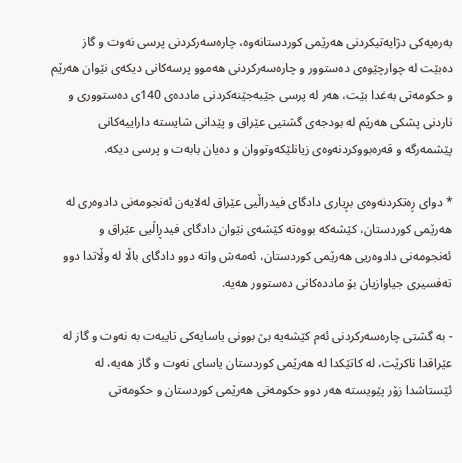بەرەیەكی دژایەتیكردنی هەرێمی كوردستانەوە، چارەسەركردنی پرسی نەوت و گاز دەبێت لە چوارچێوەی دەستوور و چارەسەركردنی هەموو پرسەكانی دیكەی نێوان هەرێم و حكومەتی بەغدا بێت، هەر لە پرسی جێبەجێنەكردنی ماددەی 140ی دەستووری و ناردنی پشكی هەرێم لە بودجەی گشتیی عێراق و پێدانی شایستە داراییەكانی پێشمەرگە و قەرەبووكردنەوەی زیانلێكەوتووان و دەیان بابەت و پرسی دیكە.

* دوای ڕەتكردنەوەی بڕیاری دادگای فیدراڵیی عێراق لەلایەن ئەنجومەنی دادوەری لە هەرێمی كوردستان، كێشەكە بووەتە كێشەی نێوان دادگای فیدڕاڵیی عێراق و ئەنجومەنی دادوەریی هەرێمی كوردستان، ئەمەش واتە دوو دادگای باڵا لە وڵاتدا دوو تەفسیری جیاوازیان بۆ ماددەكانی دەستوور هەیە.

- بە گشتی چارەسەركردنی ئەم كێشەیە بێ بوونی یاسایەكی تایبەت بە نەوت و گاز لە عێراقدا ناكرێت، لە كاتێكدا لە هەرێمی كوردستان یاسای نەوت و گاز هەیە، لە ئێستاشدا زۆر پێویستە هەر دوو حكومەتی هەرێمی كوردستان و حكومەتی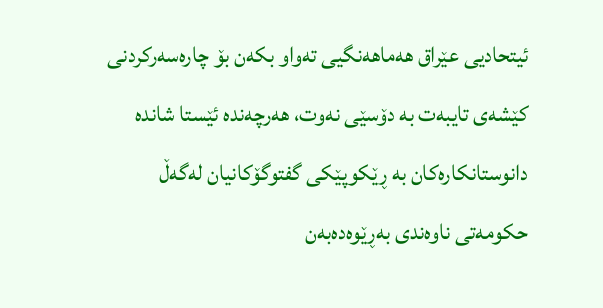ئیتحادیی عێراق هەماهەنگیی تەواو بكەن بۆ چارەسەركردنی كێشەی تایبەت بە دۆسێی نەوت، هەرچەندە ئێستا شاندە دانوستانكارەكان بە ڕێكوپێكی گفتوگۆكانیان لەگەڵ حكومەتی ناوەندی بەڕێوەدەبەن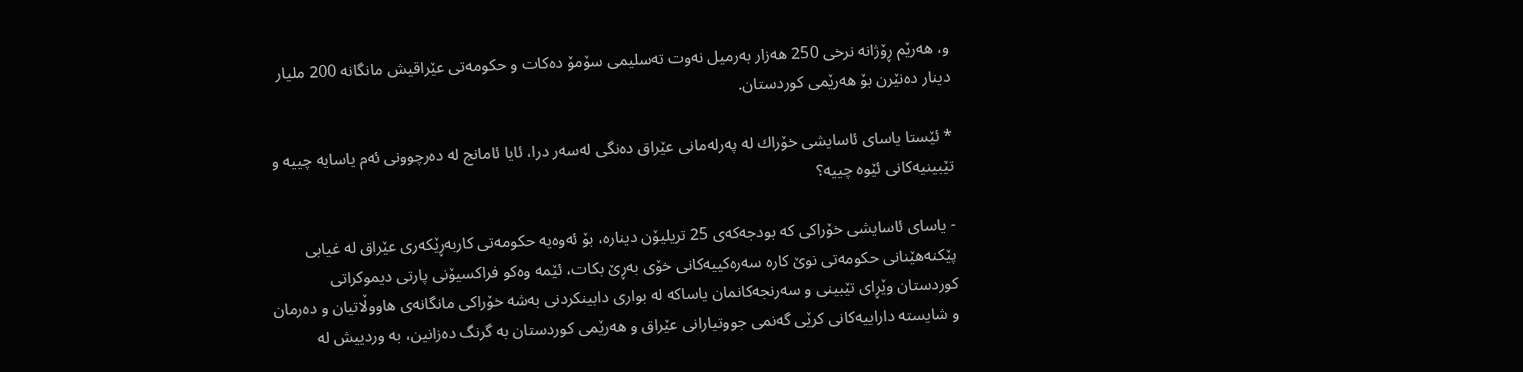و، هەرێم ڕۆژانە نرخی 250 هەزار بەرمیل نەوت تەسلیمی سۆمۆ دەكات و حكومەتی عێراقیش مانگانە 200 ملیار دینار دەنێرن بۆ هەرێمی كوردستان.

* ئێستا یاسای ئاسایشی خۆراك لە پەرلەمانی عێراق دەنگی لەسەر درا، ئایا ئامانج لە دەرچوونی ئەم یاسایە چییە و تێبینیەكانی ئێوە چییە؟

- یاسای ئاسایشی خۆراكی كە بودجەكەی 25 تریلیۆن دینارە، بۆ ئەوەیە حكومەتی كاربەڕێكەری عێراق لە غیابی پێكنەهێنانی حكومەتی نوێ كارە سەرەكییەكانی خۆی بەڕێ بكات، ئێمە وەكو فراكسیۆنی پارتی دیموكراتی كوردستان وێڕای تێبینی و سەرنجەكانمان یاساكە لە بواری دابینكردنی بەشە خۆراكی مانگانەی هاووڵاتیان و دەرمان و شایستە داراییەكانی كرێی گەنمی جووتیارانی عێراق و هەرێمی كوردستان بە گرنگ دەزانین، بە وردییش لە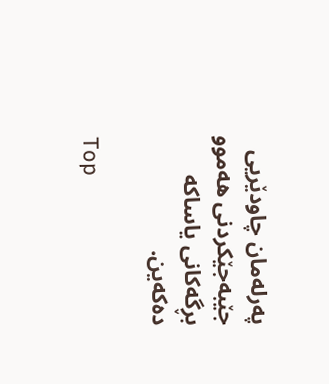پەرلەمان چاودێریی جێبەجێكردنی هەموو بڕگەكانی یاساكە دەكەین.

Top